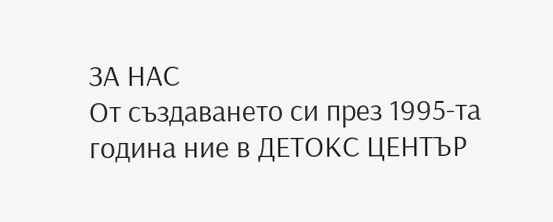ЗА НАС
От създаването си през 1995-та година ние в ДЕТОКС ЦЕНТЪР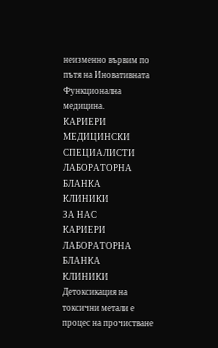неизменно вървим по пътя на Иновативната Функционална медицина.
КАРИЕРИ
МЕДИЦИНСКИ СПЕЦИАЛИСТИ
ЛАБОРАТОРНА БЛАНКА
КЛИНИКИ
ЗА НАС
КАРИЕРИ
ЛАБОРАТОРНА БЛАНКА
КЛИНИКИ
Детоксикация на токсични метали е процес на прочистване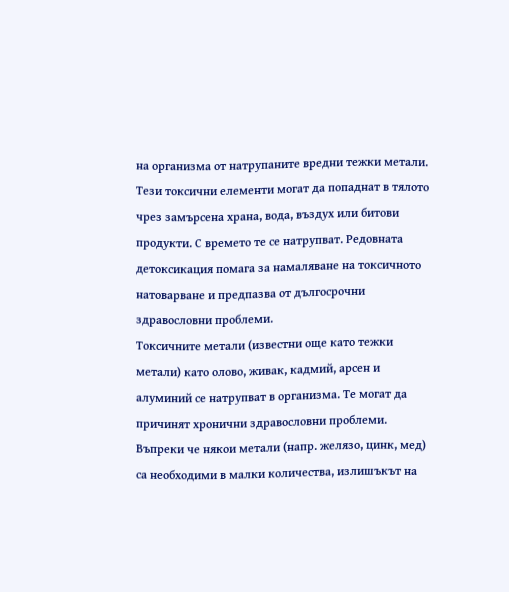на организма от натрупаните вредни тежки метали. Тези токсични елементи могат да попаднат в тялото чрез замърсена храна, вода, въздух или битови продукти. С времето те се натрупват. Редовната детоксикация помага за намаляване на токсичното натоварване и предпазва от дългосрочни здравословни проблеми.
Токсичните метали (известни още като тежки метали) като олово, живак, кадмий, арсен и алуминий се натрупват в организма. Те могат да причинят хронични здравословни проблеми. Въпреки че някои метали (напр. желязо, цинк, мед) са необходими в малки количества, излишъкът на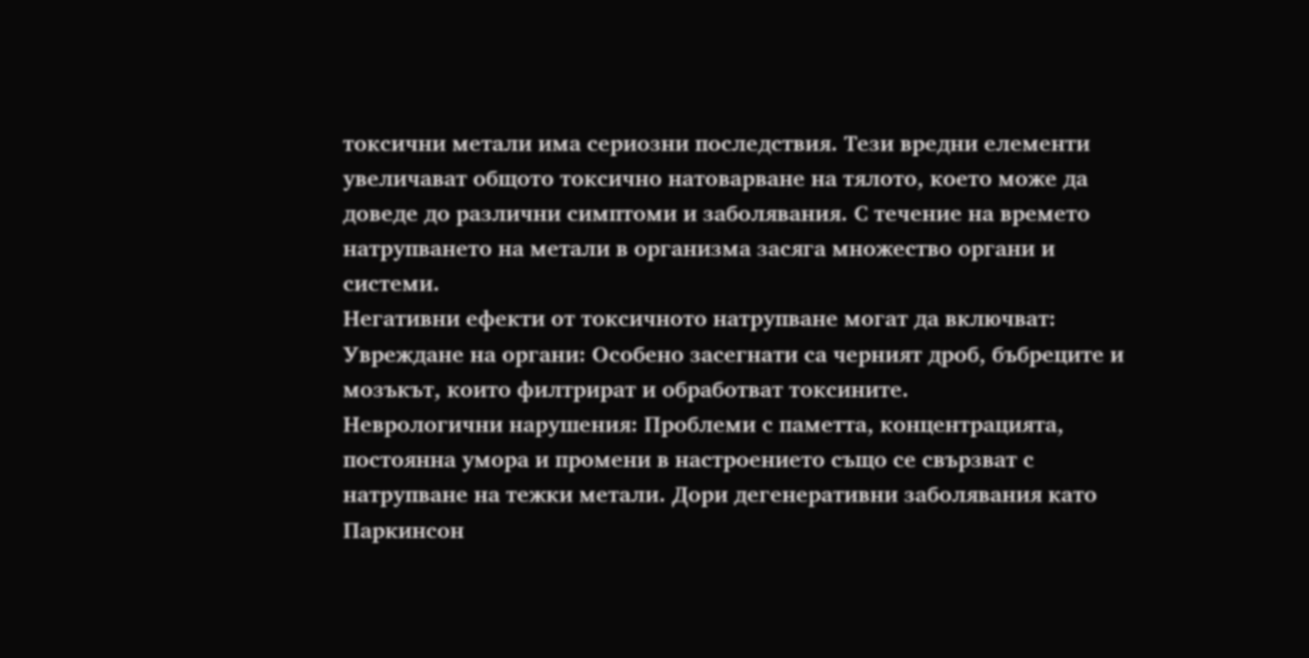токсични метали има сериозни последствия. Тези вредни елементи увеличават общото токсично натоварване на тялото, което може да доведе до различни симптоми и заболявания. С течение на времето натрупването на метали в организма засяга множество органи и системи.
Негативни ефекти от токсичното натрупване могат да включват:
Увреждане на органи: Особено засегнати са черният дроб, бъбреците и мозъкът, които филтрират и обработват токсините.
Неврологични нарушения: Проблеми с паметта, концентрацията, постоянна умора и промени в настроението също се свързват с натрупване на тежки метали. Дори дегенеративни заболявания като Паркинсон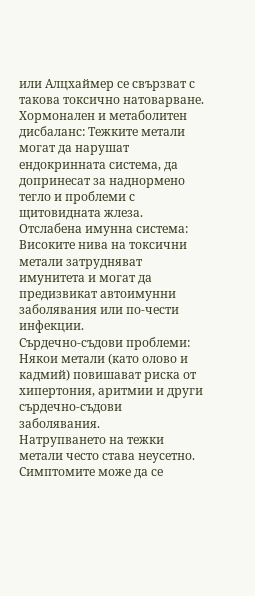или Алцхаймер се свързват с такова токсично натоварване.
Хормонален и метаболитен дисбаланс: Тежките метали могат да нарушат ендокринната система, да допринесат за наднормено тегло и проблеми с щитовидната жлеза.
Отслабена имунна система: Високите нива на токсични метали затрудняват имунитета и могат да предизвикат автоимунни заболявания или по-чести инфекции.
Сърдечно-съдови проблеми: Някои метали (като олово и кадмий) повишават риска от хипертония, аритмии и други сърдечно-съдови заболявания.
Натрупването на тежки метали често става неусетно. Симптомите може да се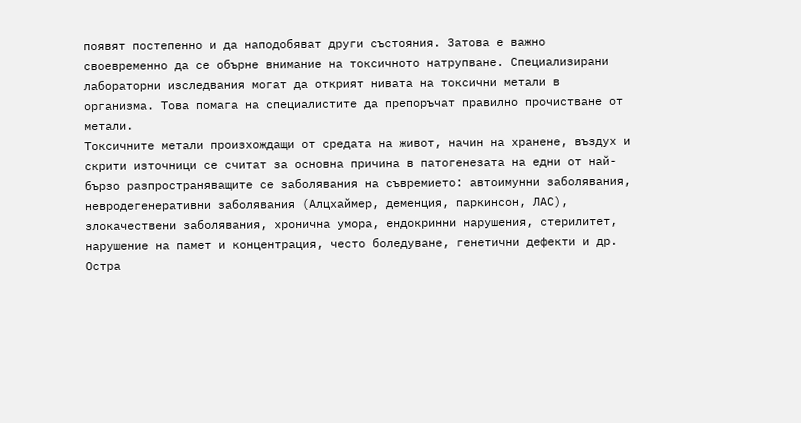появят постепенно и да наподобяват други състояния. Затова е важно своевременно да се обърне внимание на токсичното натрупване. Специализирани лабораторни изследвания могат да открият нивата на токсични метали в организма. Това помага на специалистите да препоръчат правилно прочистване от метали.
Токсичните метали произхождащи от средата на живот, начин на хранене, въздух и скрити източници се считат за основна причина в патогенезата на едни от най-бързо разпространяващите се заболявания на съвремието: автоимунни заболявания, невродегенеративни заболявания (Алцхаймер, деменция, паркинсон, ЛАС), злокачествени заболявания, хронична умора, ендокринни нарушения, стерилитет, нарушение на памет и концентрация, често боледуване, генетични дефекти и др.
Остра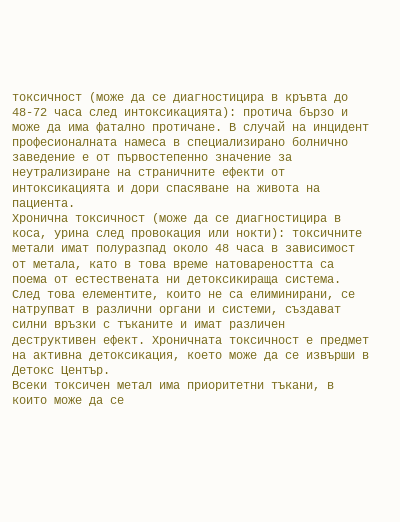токсичност (може да се диагностицира в кръвта до 48-72 часа след интоксикацията): протича бързо и може да има фатално протичане. В случай на инцидент професионалната намеса в специализирано болнично заведение е от първостепенно значение за неутрализиране на страничните ефекти от интоксикацията и дори спасяване на живота на пациента.
Хронична токсичност (може да се диагностицира в коса, урина след провокация или нокти): токсичните метали имат полуразпад около 48 часа в зависимост от метала, като в това време натовареността са поема от естествената ни детоксикираща система. След това елементите, които не са елиминирани, се натрупват в различни органи и системи, създават силни връзки с тъканите и имат различен деструктивен ефект. Хроничната токсичност е предмет на активна детоксикация, което може да се извърши в Детокс Център.
Всеки токсичен метал има приоритетни тъкани, в които може да се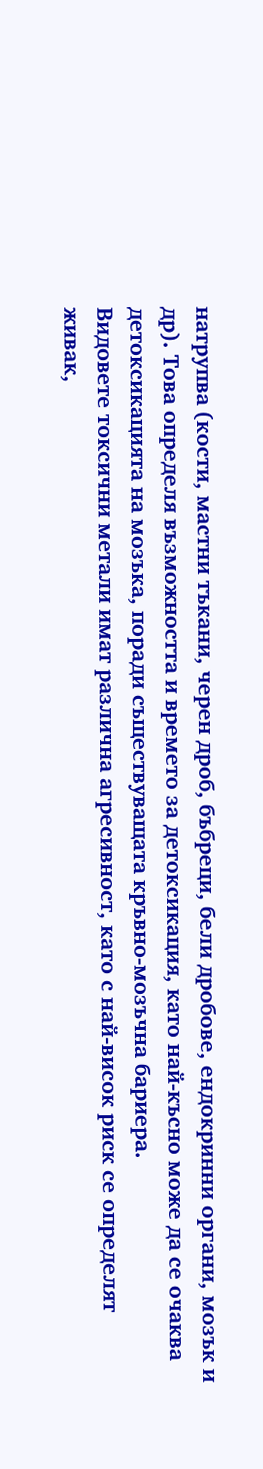натрупва (кости, мастни тъкани, черен дроб, бъбреци, бели дробове, ендокринни органи, мозък и др). Това определя възможността и времето за детоксикация, като най-късно може да се очаква детоксикацията на мозъка, поради съществуващата кръвно-мозъчна бариера.
Видовете токсични метали имат различна агресивност, като с най-висок риск се определят живак,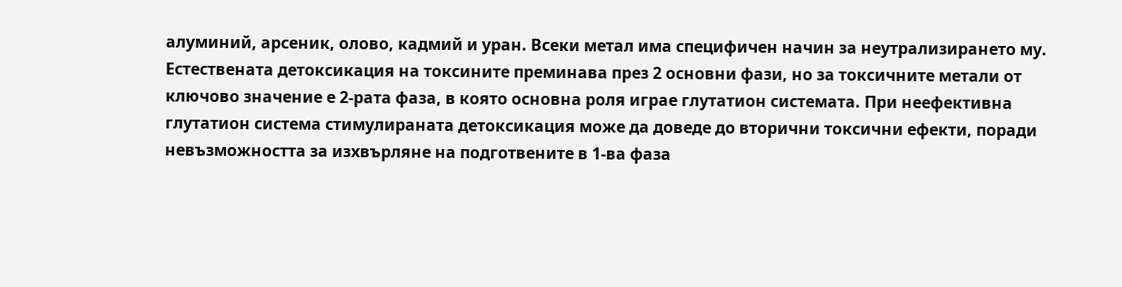алуминий, арсеник, олово, кадмий и уран. Всеки метал има специфичен начин за неутрализирането му.
Естествената детоксикация на токсините преминава през 2 основни фази, но за токсичните метали от ключово значение е 2-рата фаза, в която основна роля играе глутатион системата. При неефективна глутатион система стимулираната детоксикация може да доведе до вторични токсични ефекти, поради невъзможността за изхвърляне на подготвените в 1-ва фаза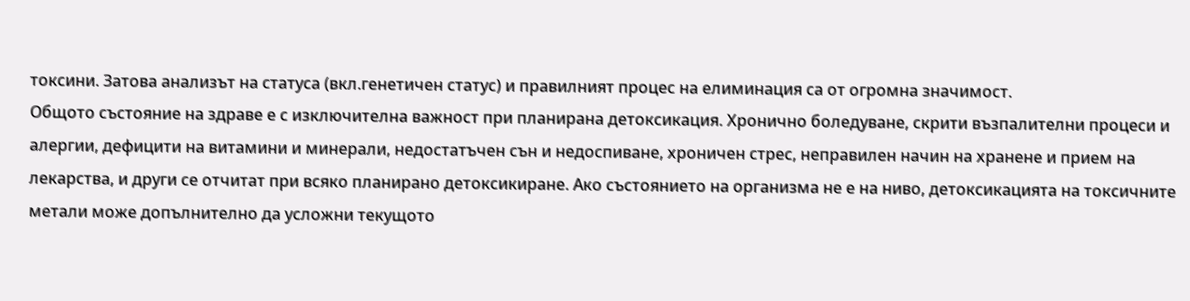токсини. Затова анализът на статуса (вкл.генетичен статус) и правилният процес на елиминация са от огромна значимост.
Общото състояние на здраве е с изключителна важност при планирана детоксикация. Хронично боледуване, скрити възпалителни процеси и алергии, дефицити на витамини и минерали, недостатъчен сън и недоспиване, хроничен стрес, неправилен начин на хранене и прием на лекарства, и други се отчитат при всяко планирано детоксикиране. Ако състоянието на организма не е на ниво, детоксикацията на токсичните метали може допълнително да усложни текущото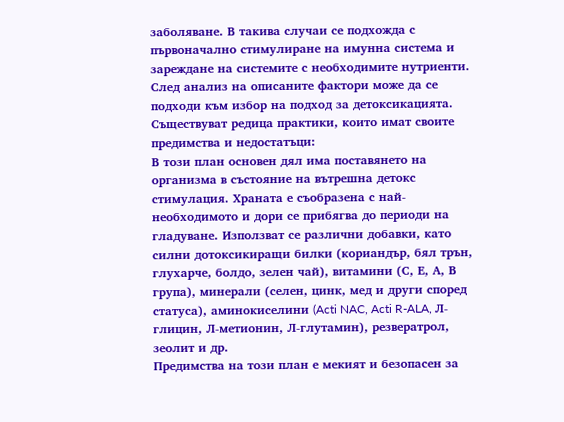заболяване. В такива случаи се подхожда с първоначално стимулиране на имунна система и зареждане на системите с необходимите нутриенти.
След анализ на описаните фактори може да се подходи към избор на подход за детоксикацията. Съществуват редица практики, които имат своите предимства и недостатъци:
В този план основен дял има поставянето на организма в състояние на вътрешна детокс стимулация. Храната е съобразена с най-необходимото и дори се прибягва до периоди на гладуване. Използват се различни добавки, като силни дотоксикиращи билки (кориандър, бял трън, глухарче, болдо, зелен чай), витамини (С, Е, А, В група), минерали (селен, цинк, мед и други според статуса), аминокиселини (Acti NAC, Acti R-ALA, Л-глицин, Л-метионин, Л-глутамин), резвератрол, зеолит и др.
Предимства на този план е мекият и безопасен за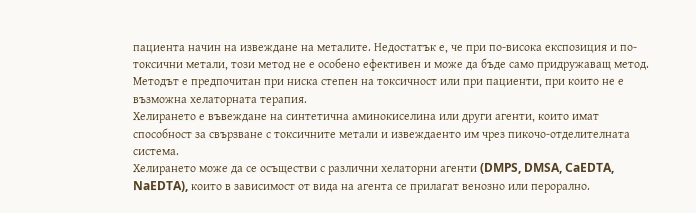пациента начин на извеждане на металите. Недостатък е, че при по-висока експозиция и по-токсични метали, този метод не е особено ефективен и може да бъде само придружаващ метод. Методът е предпочитан при ниска степен на токсичност или при пациенти, при които не е възможна хелаторната терапия.
Хелирането е въвеждане на синтетична аминокиселина или други агенти, които имат способност за свързване с токсичните метали и извеждаенто им чрез пикочо-отделителната система.
Хелирането може да се осъществи с различни хелаторни агенти (DMPS, DMSA, CaEDTA, NaEDTA), които в зависимост от вида на агента се прилагат венозно или перорално.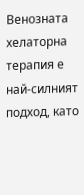Венозната хелаторна терапия е най-силният подход, като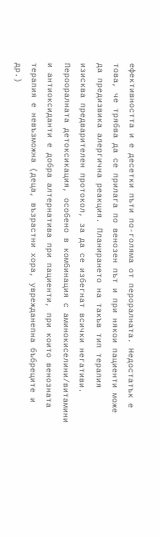ефективността и е десетки пъти по-голяма от пероралната. Недостатък е това, че трябва да се прилага по венозен път и при някои пациенти може да предизвика алергична реакция. Планирането на такъв тип терапия изисква предварителен протокол, за да се избегнат всички негативи.
Перооралната детоксикация, особено в комбинация с аминокиселини/витамини и антиоксиданти е добра алтернатива при пациенти, при които венозната терапия е невъзможна (деца, възрастни хора, уврежданепна бъбреците и др.)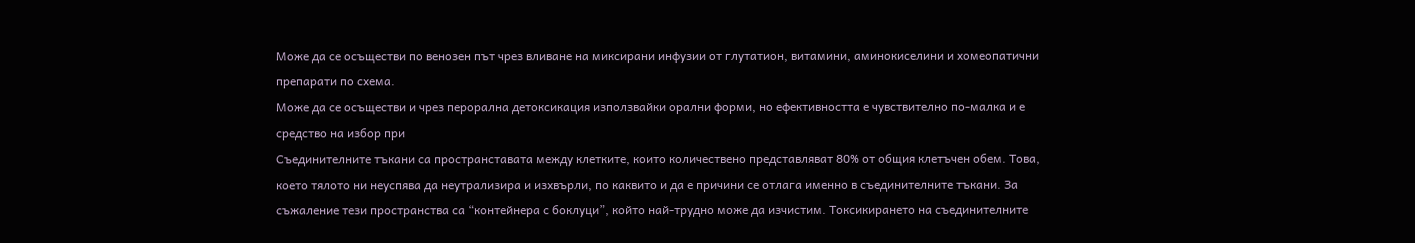Може да се осъществи по венозен път чрез вливане на миксирани инфузии от глутатион, витамини, аминокиселини и хомеопатични препарати по схема.
Може да се осъществи и чрез перорална детоксикация използвайки орални форми, но ефективността е чувствително по-малка и е средство на избор при
Съединителните тъкани са пространставата между клетките, които количествено представляват 80% от общия клетъчен обем. Това, което тялото ни неуспява да неутрализира и изхвърли, по каквито и да е причини се отлага именно в съединителните тъкани. За съжаление тези пространства са “контейнера с боклуци”, който най-трудно може да изчистим. Токсикирането на съединителните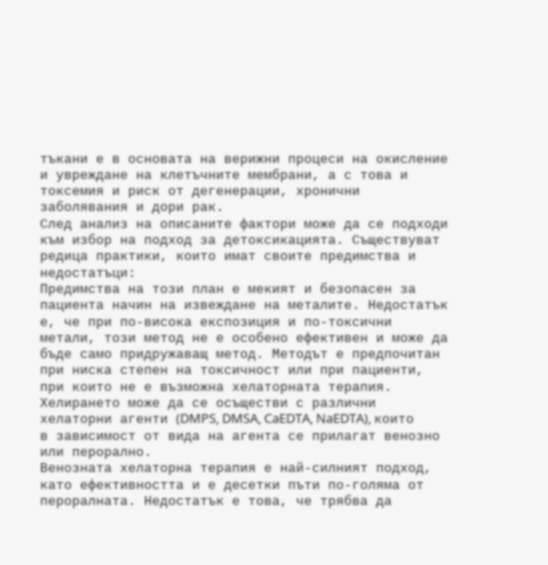тъкани е в основата на верижни процеси на окисление и увреждане на клетъчните мембрани, а с това и токсемия и риск от дегенерации, хронични заболявания и дори рак.
След анализ на описаните фактори може да се подходи към избор на подход за детоксикацията. Съществуват редица практики, които имат своите предимства и недостатъци:
Предимства на този план е мекият и безопасен за пациента начин на извеждане на металите. Недостатък е, че при по-висока експозиция и по-токсични метали, този метод не е особено ефективен и може да бъде само придружаващ метод. Методът е предпочитан при ниска степен на токсичност или при пациенти, при които не е възможна хелаторната терапия.
Хелирането може да се осъществи с различни хелаторни агенти (DMPS, DMSA, CaEDTA, NaEDTA), които в зависимост от вида на агента се прилагат венозно или перорално.
Венозната хелаторна терапия е най-силният подход, като ефективността и е десетки пъти по-голяма от пероралната. Недостатък е това, че трябва да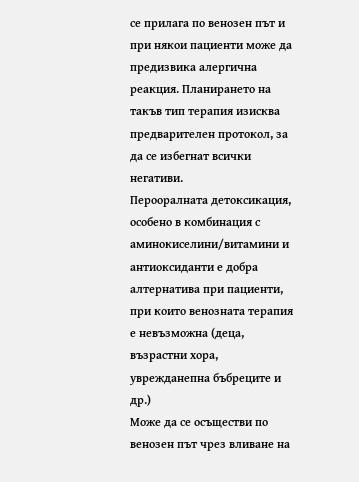се прилага по венозен път и при някои пациенти може да предизвика алергична реакция. Планирането на такъв тип терапия изисква предварителен протокол, за да се избегнат всички негативи.
Перооралната детоксикация, особено в комбинация с аминокиселини/витамини и антиоксиданти е добра алтернатива при пациенти, при които венозната терапия е невъзможна (деца, възрастни хора, уврежданепна бъбреците и др.)
Може да се осъществи по венозен път чрез вливане на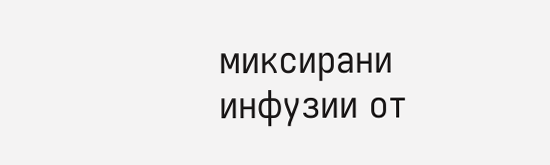миксирани инфузии от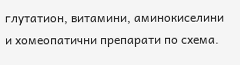глутатион, витамини, аминокиселини и хомеопатични препарати по схема.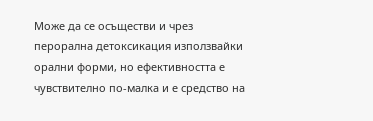Може да се осъществи и чрез перорална детоксикация използвайки орални форми, но ефективността е чувствително по-малка и е средство на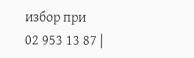избор при
02 953 13 87 |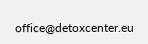office@detoxcenter.eu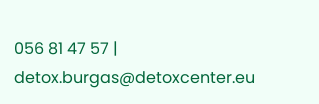056 81 47 57 | detox.burgas@detoxcenter.eu